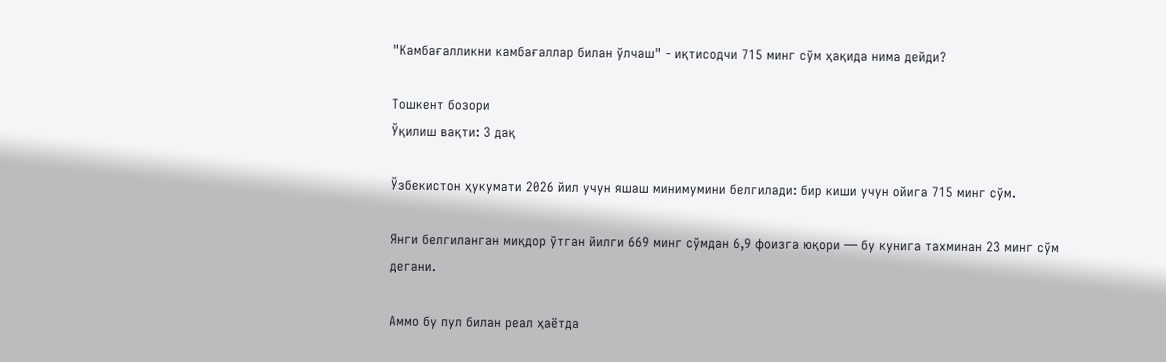"Камбағалликни камбағаллар билан ўлчаш" - иқтисодчи 715 минг сўм ҳақида нима дейди?

Тошкент бозори
Ўқилиш вақти: 3 дақ

Ўзбекистон ҳукумати 2026 йил учун яшаш минимумини белгилади: бир киши учун ойига 715 минг сўм.

Янги белгиланган миқдор ўтган йилги 669 минг сўмдан 6,9 фоизга юқори — бу кунига тахминан 23 минг сўм дегани.

Аммо бу пул билан реал ҳаётда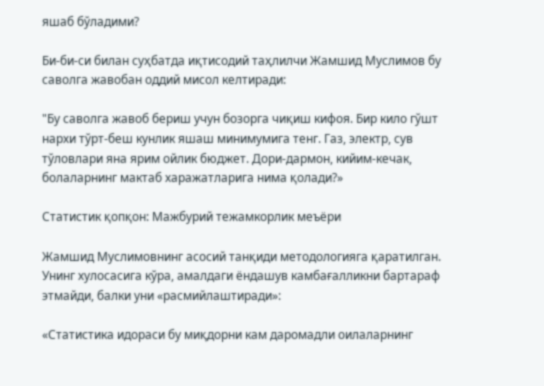яшаб бўладими?

Би-би-си билан суҳбатда иқтисодий таҳлилчи Жамшид Муслимов бу саволга жавобан оддий мисол келтиради:

"Бу саволга жавоб бериш учун бозорга чиқиш кифоя. Бир кило гўшт нархи тўрт-беш кунлик яшаш минимумига тенг. Газ, электр, сув тўловлари яна ярим ойлик бюджет. Дори-дармон, кийим-кечак, болаларнинг мактаб харажатларига нима қолади?»

Статистик қопқон: Мажбурий тежамкорлик меъёри

Жамшид Муслимовнинг асосий танқиди методологияга қаратилган. Унинг хулосасига кўра, амалдаги ёндашув камбағалликни бартараф этмайди, балки уни «расмийлаштиради»:

«Статистика идораси бу миқдорни кам даромадли оилаларнинг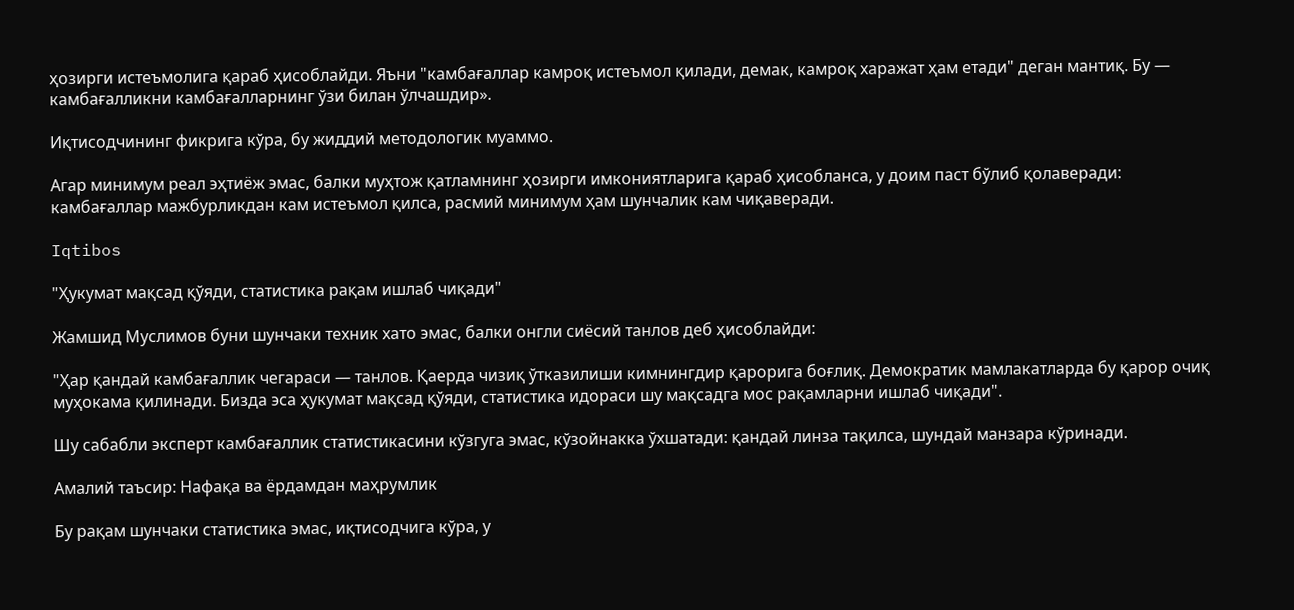ҳозирги истеъмолига қараб ҳисоблайди. Яъни "камбағаллар камроқ истеъмол қилади, демак, камроқ харажат ҳам етади" деган мантиқ. Бу — камбағалликни камбағалларнинг ўзи билан ўлчашдир».

Иқтисодчининг фикрига кўра, бу жиддий методологик муаммо.

Агар минимум реал эҳтиёж эмас, балки муҳтож қатламнинг ҳозирги имкониятларига қараб ҳисобланса, у доим паст бўлиб қолаверади: камбағаллар мажбурликдан кам истеъмол қилса, расмий минимум ҳам шунчалик кам чиқаверади.

Iqtibos

"Ҳукумат мақсад қўяди, статистика рақам ишлаб чиқади"

Жамшид Муслимов буни шунчаки техник хато эмас, балки онгли сиёсий танлов деб ҳисоблайди:

"Ҳар қандай камбағаллик чегараси — танлов. Қаерда чизиқ ўтказилиши кимнингдир қарорига боғлиқ. Демократик мамлакатларда бу қарор очиқ муҳокама қилинади. Бизда эса ҳукумат мақсад қўяди, статистика идораси шу мақсадга мос рақамларни ишлаб чиқади".

Шу сабабли эксперт камбағаллик статистикасини кўзгуга эмас, кўзойнакка ўхшатади: қандай линза тақилса, шундай манзара кўринади.

Амалий таъсир: Нафақа ва ёрдамдан маҳрумлик

Бу рақам шунчаки статистика эмас, иқтисодчига кўра, у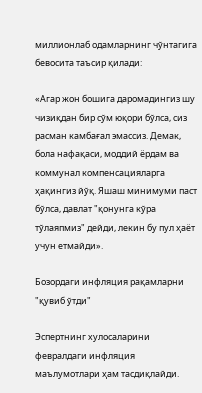миллионлаб одамларнинг чўнтагига бевосита таъсир қилади:

«Агар жон бошига даромадингиз шу чизиқдан бир сўм юқори бўлса, сиз расман камбағал эмассиз. Демак, бола нафақаси, моддий ёрдам ва коммунал компенсацияларга ҳақингиз йўқ. Яшаш минимуми паст бўлса, давлат "қонунга кўра тўлаяпмиз" дейди, лекин бу пул ҳаёт учун етмайди».

Бозордаги инфляция рақамларни "қувиб ўтди"

Эспертнинг хулосаларини февралдаги инфляция маълумотлари ҳам тасдиқлайди.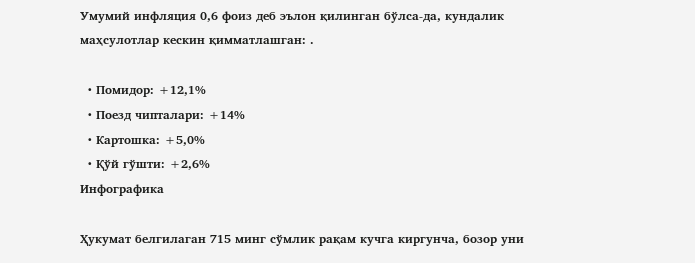Умумий инфляция 0,6 фоиз деб эълон қилинган бўлса-да, кундалик маҳсулотлар кескин қимматлашган: .

  • Помидор: +12,1%
  • Поезд чипталари: +14%
  • Картошка: +5,0%
  • Қўй гўшти: +2,6%
Инфографика

Ҳукумат белгилаган 715 минг сўмлик рақам кучга киргунча, бозор уни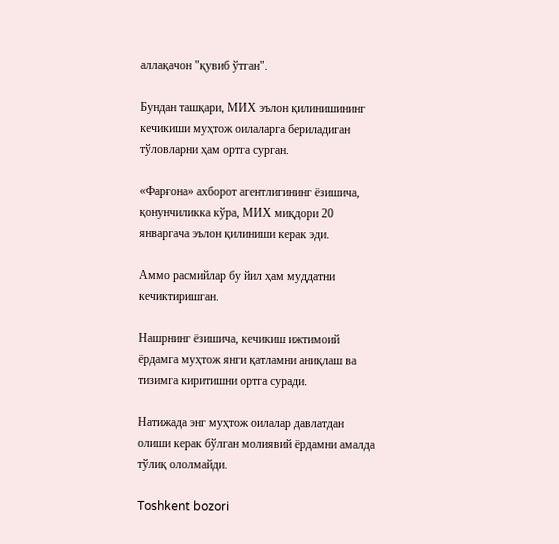аллақачон "қувиб ўтган".

Бундан ташқари, МИХ эълон қилинишининг кечикиши муҳтож оилаларга бериладиган тўловларни ҳам ортга сурган.

«Фарғона» ахборот агентлигининг ёзишича, қонунчиликка кўра, МИХ миқдори 20 январгача эълон қилиниши керак эди.

Аммо расмийлар бу йил ҳам муддатни кечиктиришган.

Нашрнинг ёзишича, кечикиш ижтимоий ёрдамга муҳтож янги қатламни аниқлаш ва тизимга киритишни ортга суради.

Натижада энг муҳтож оилалар давлатдан олиши керак бўлган молиявий ёрдамни амалда тўлиқ ололмайди.

Toshkent bozori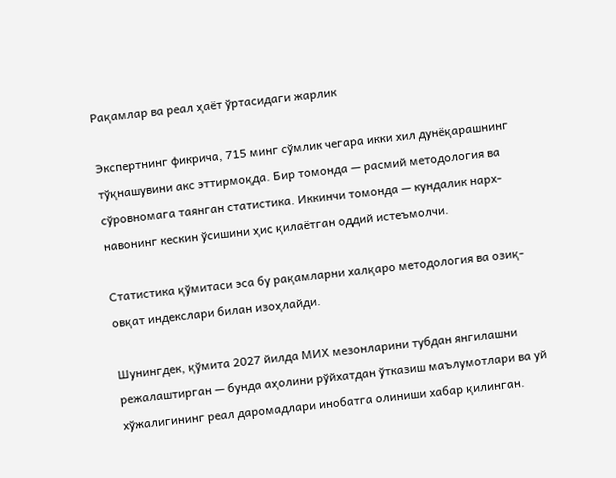Рақамлар ва реал ҳаёт ўртасидаги жарлик

Экспертнинг фикрича, 715 минг сўмлик чегара икки хил дунёқарашнинг тўқнашувини акс эттирмоқда. Бир томонда — расмий методология ва сўровномага таянган статистика. Иккинчи томонда — кундалик нарх-навонинг кескин ўсишини ҳис қилаётган оддий истеъмолчи.

Статистика қўмитаси эса бу рақамларни халқаро методология ва озиқ-овқат индекслари билан изоҳлайди.

Шунингдек, қўмита 2027 йилда МИХ мезонларини тубдан янгилашни режалаштирган — бунда аҳолини рўйхатдан ўтказиш маълумотлари ва уй хўжалигининг реал даромадлари инобатга олиниши хабар қилинган.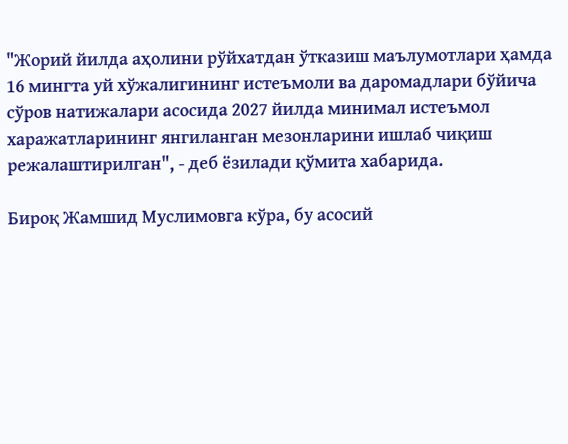"Жорий йилда аҳолини рўйхатдан ўтказиш маълумотлари ҳамда 16 мингта уй хўжалигининг истеъмоли ва даромадлари бўйича сўров натижалари асосида 2027 йилда минимал истеъмол харажатларининг янгиланган мезонларини ишлаб чиқиш режалаштирилган", - деб ёзилади қўмита хабарида.

Бироқ Жамшид Муслимовга кўра, бу асосий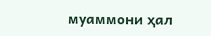муаммони ҳал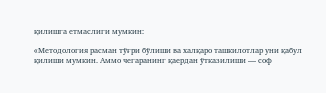қилишга етмаслиги мумкин:

«Методология расман тўғри бўлиши ва халқаро ташкилотлар уни қабул қилиши мумкин. Аммо чегаранинг қаердан ўтказилиши — соф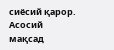сиёсий қарор. Асосий мақсад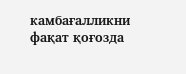камбағалликни фақат қоғозда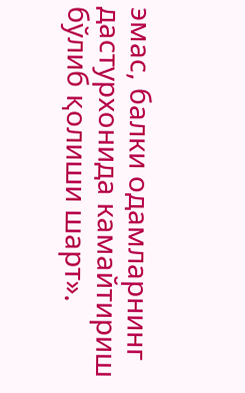эмас, балки одамларнинг дастурхонида камайтириш бўлиб қолиши шарт».